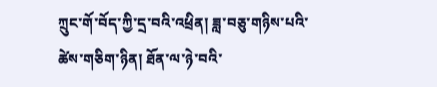ཀྲུང་གོ་བོད་ཀྱི་དྲ་བའི་འཕྲིན། ཟླ་བཅུ་གཉིས་པའི་ཚེས་གཅིག་ཉིན། ཐོན་ལ་ཉེ་བའི་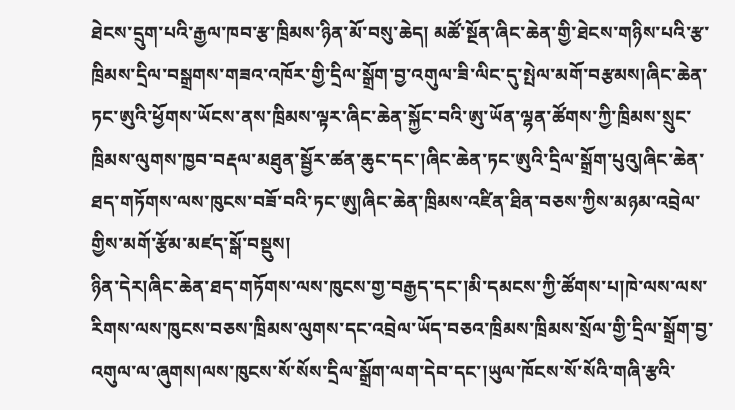ཐེངས་དྲུག་པའི་རྒྱལ་ཁབ་རྩ་ཁྲིམས་ཉིན་མོ་བསུ་ཆེད། མཚོ་སྔོན་ཞིང་ཆེན་གྱི་ཐེངས་གཉིས་པའི་རྩ་ཁྲིམས་དྲིལ་བསྒྲགས་གཟའ་འཁོར་གྱི་དྲིལ་སྒྲོག་བྱ་འགུལ་ཟི་ལིང་དུ་སྤེལ་མགོ་བརྩམས།ཞིང་ཆེན་ཏང་ཨུའི་ཕྱོགས་ཡོངས་ནས་ཁྲིམས་ལྟར་ཞིང་ཆེན་སྐྱོང་བའི་ཨུ་ཡོན་ལྷན་ཚོགས་ཀྱི་ཁྲིམས་སྲུང་ཁྲིམས་ལུགས་ཁྱབ་བརྡལ་མཐུན་སྦྱོར་ཚན་ཆུང་དང་།ཞིང་ཆེན་ཏང་ཨུའི་དྲིལ་སྒྲོག་པུའུ།ཞིང་ཆེན་ཐད་གཏོགས་ལས་ཁུངས་བཟོ་བའི་ཏང་ཨུ།ཞིང་ཆེན་ཁྲིམས་འཛིན་ཐིན་བཅས་ཀྱིས་མཉམ་འབྲེལ་གྱིས་མགོ་རྩོམ་མཛད་སྒོ་བསྡུས།
ཉིན་དེར།ཞིང་ཆེན་ཐད་གཏོགས་ལས་ཁུངས་གྱ་བརྒྱད་དང་།མི་དམངས་ཀྱི་ཚོགས་པ།ཁེ་ལས་ལས་རིགས་ལས་ཁུངས་བཅས་ཁྲིམས་ལུགས་དང་འབྲེལ་ཡོད་བཅའ་ཁྲིམས་ཁྲིམས་སྲོལ་གྱི་དྲིལ་སྒྲོག་བྱ་འགུལ་ལ་ཞུགས།ལས་ཁུངས་སོ་སོས་དྲིལ་སྒྲོག་ལག་དེབ་དང་།ཡུལ་ཁོངས་སོ་སོའི་གཞི་རྩའི་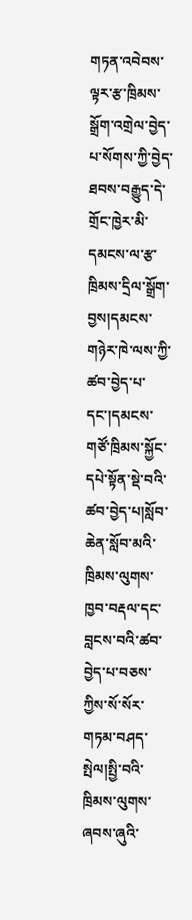གཏན་འབེབས་ལྟར་རྩ་ཁྲིམས་སྒྲོག་འགྲེལ་བྱེད་པ་སོགས་ཀྱི་བྱེད་ཐབས་བརྒྱུད་དེ་གྲོང་ཁྱེར་མི་དམངས་ལ་རྩ་ཁྲིམས་དྲིལ་སྒྲོག་བྱས།དམངས་གཉེར་ཁེ་ལས་ཀྱི་ཚབ་བྱེད་པ་དང་།དམངས་གཙོ་ཁྲིམས་སྐྱོང་དཔེ་སྟོན་སྡེ་བའི་ཚབ་བྱེད་པ།སློབ་ཆེན་སློབ་མའི་ཁྲིམས་ལུགས་ཁྱབ་བརྡལ་དང་བླངས་བའི་ཚབ་བྱེད་པ་བཅས་ཀྱིས་སོ་སོར་གཏམ་བཤད་སྤེལ།སྤྱི་བའི་ཁྲིམས་ལུགས་ཞབས་ཞུའི་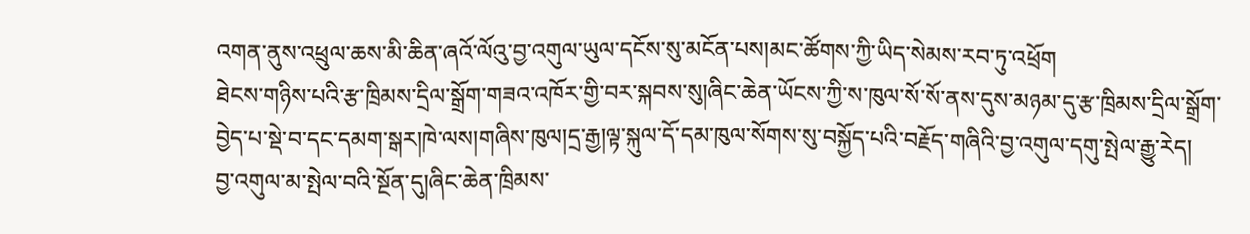འགན་ནུས་འཕྲུལ་ཆས་མི་ཆིན་ཞའོ་ལོའུ་བྱ་འགུལ་ཡུལ་དངོས་སུ་མངོན་པས།མང་ཚོགས་ཀྱི་ཡིད་སེམས་རབ་ཏུ་འཕྲོག
ཐེངས་གཉིས་པའི་རྩ་ཁྲིམས་དྲིལ་སྒྲོག་གཟའ་འཁོར་གྱི་བར་སྐབས་སུ།ཞིང་ཆེན་ཡོངས་ཀྱི་ས་ཁུལ་སོ་སོ་ནས་དུས་མཉམ་དུ་རྩ་ཁྲིམས་དྲིལ་སྒྲོག་བྱེད་པ་སྡེ་བ་དང་དམག་སྒར།ཁེ་ལས།གཞིས་ཁུལ།དྲ་རྒྱ།ལྟ་སྐུལ་དོ་དམ་ཁུལ་སོགས་སུ་བསྐྱོད་པའི་བརྗོད་གཞིའི་བྱ་འགུལ་དགུ་སྤེལ་རྒྱུ་རེད།
བྱ་འགུལ་མ་སྤེལ་བའི་སྔོན་དུ།ཞིང་ཆེན་ཁྲིམས་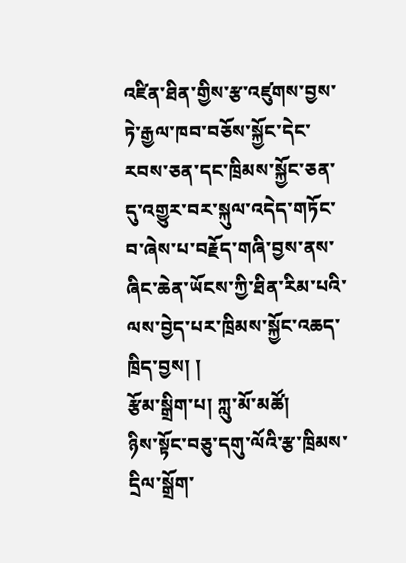འཛིན་ཐིན་གྱིས་རྩ་འཛུགས་བྱས་ཏེ་རྒྱལ་ཁབ་བཅོས་སྐྱོང་དེང་རབས་ཅན་དང་ཁྲིམས་སྐྱོང་ཅན་དུ་འགྱུར་བར་སྐུལ་འདེད་གཏོང་བ་ཞེས་པ་བརྗོད་གཞི་བྱས་ནས་ཞིང་ཆེན་ཡོངས་ཀྱི་ཐིན་རིམ་པའི་ལས་བྱེད་པར་ཁྲིམས་སྐྱོང་འཆད་ཁྲིད་བྱས། །
རྩོམ་སྒྲིག་པ། ཀླུ་མོ་མཚོ།
ཉིས་སྟོང་བཅུ་དགུ་ལོའི་རྩ་ཁྲིམས་དྲིལ་སྒྲོག་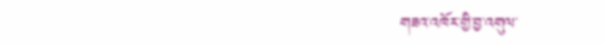གཟའ་འཁོར་གྱི་བྱ་འགུལ་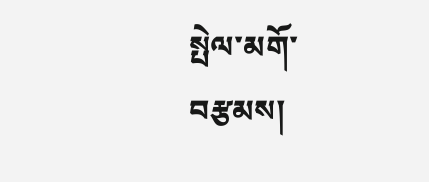སྤེལ་མགོ་བརྩམས།